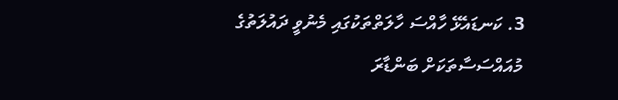3. ކަނޑައެޅޭ ހާއްސަ ހާލަތްތަކުގައި މެނުވީ ދައުލަތުގެ މުއައްސަސާތަކަށް ބަންޑާރަ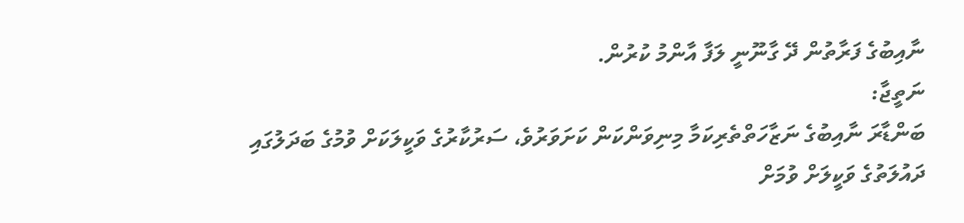ނާއިބުގެ ފަރާތުން ދޭ ގާނޫނީ ލަފާ އާންމު ކުރުން.
ނަތީޖާ:
ބަންޑާރަ ނާއިބުގެ ނަޒާހަތްތެރިކަމާ މިނިވަންކަން ކަށަވަރުވެ، ސަރުކާރުގެ ވަކީލަކަށް ވުމުގެ ބަދަލުގައި ދައުލަތުގެ ވަކީލަށް ވުމަށް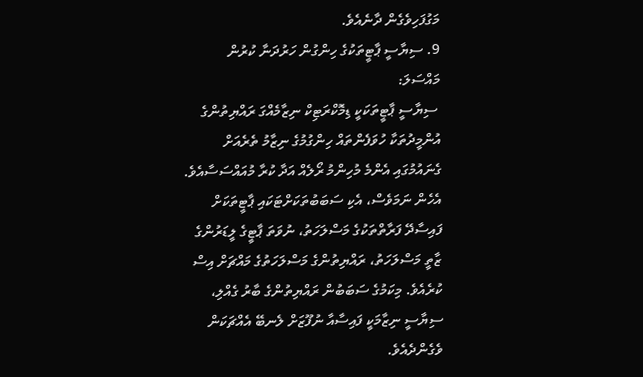މަގުފަހިވެގެން ދާނެއެވެ.
9. ސިޔާސީ ޕާޓީތަކުގެ ހިންގުން ހަރުދަނާ ކުރުން
މައްސަލަ:
 ސިޔާސީ ޕާޓީތަކަކީ ޑިމޮކްރަޓިކް ނިޒާމެއްގަ ރައްޔިތުންގެ އުންމީދުތަކާ ހުވަފެންތައް ހިންގުމުގެ ނިޒާމު ތެރެއަށް ގެނައުމުގައި އެންމެ މުހިންމު ރޯލެއް އަދާ ކުރާ މުއައްސަސާއެވެ. އެހެން ނަމަވެސް، އެކި ސަބަބުތަކަށްޓަކައި ޕާޓީތަކަށް ފައިސާދޭ ފަރާތްތަކުގެ މަސްލަހަތު، ނުވަތަ ޕާޓީގެ ލީޑަރުންގެ ޒާތީ މަސްލަހަތު، ރައްޔިތުންގެ މަސްލަހަތުގެ މައްޗަށް އިސް ކުރެއެވެ. މިކަމުގެ ސަބަބުން ރައްޔިތުންގެ ބާރު ގެއްލި، ސިޔާސީ ނިޒާމަކީ ފައިސާއާ ނުފޫޒަށް ލެނބޭ އެއްޗަކަން ވެގެންދެއެވެ.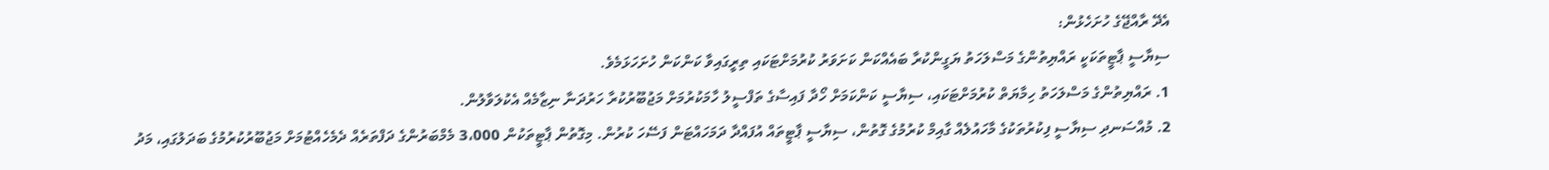އެދޭ ރާއްޖޭގެ ހުށަހެޅުން:
ސިޔާސީ ޕާޓީތަކަކީ ރައްޔިތުންގެ މަސްލަހަތު ޔަގީންކުރާ ބައެއްކަން ކަށަވަރު ކުރުމަށްޓަކައި ތިރީގައިވާ ކަންކަން ހުށަހަޅަމެވެ.
1. ރައްޔިތުންގެ މަސްލަހަތު ހިމާޔަތް ކުރުމަށްޓަކައި، ސިޔާސީ ކަންކަމަށް ހޯދާ ފައިސާގެ ތަފްސީލު ހާމަކުރުމަށް މަޖުބޫރުކުރާ ހަރުދަނާ ނިޒާމެއް އެކުލަވާލުން.
2. މުއްސަނދި ސިޔާސީ ފިކުރުތަކުގެ މާހައުލެއް ގާއިމް ކުރުމުގެ ގޮތުން، ސިޔާސީ ޕާޓީތައް އުފައްދާ ދަމަހައްޓަން ފަސޭހަ ކުރުން. މިގޮތުން ޕާޓީތަކުން 3،000 މެމްބަރުންގެ ދަފްތަރެއް ދެމެހެއްޓުމަށް މަޖުބޫރުކުރުމުގެ ބަދަލުގައި، މަދު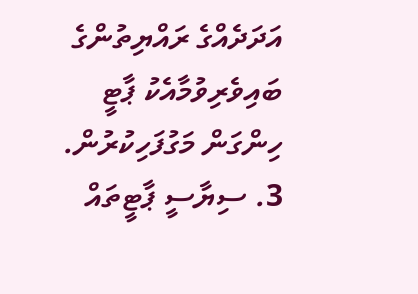އަދަދެއްގެ ރައްޔިތުންގެ ބައިވެރިވުމާއެކު ޕާޓީ ހިންގަން މަގުފަހިކުރުން.
3. ސިޔާސީ ޕާޓީތައް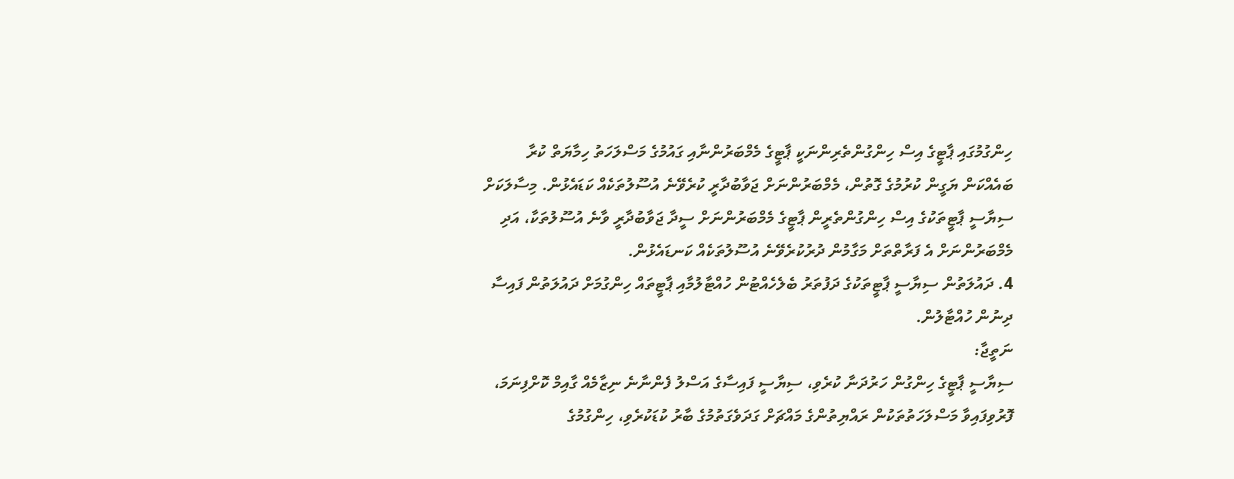ހިންގުމުގައި ޕާޓީގެ އިސް ހިންގުންތެރިންނަކީ ޕާޓީގެ މެމްބަރުންނާއި ގައުމުގެ މަސްލަހަތު ހިމާޔަތް ކުރާ ބައެއްކަން ޔަގީން ކުރުމުގެ ގޮތުން، މެމްބަރުންނަށް ޖަވާބުދާރީ ކުރެވޭނެ އުސޫލުތަކެއް ކަޑައެޅުން. މިސާލަކަށް ސިޔާސީ ޕާޓީތަކުގެ އިސް ހިންގުންތެރީން ޕާޓީގެ މެމްބަރުންނަށް ސީދާ ޖަވާބުދާރީ ވާނެ އުސޫލުތަކާ، އަދި މެމްބަރުންނަށް އެ ފަރާތްތަށް މަގާމުން ދުރުކުރެވޭނެ އުސޫލުތަކެއް ކަނޑައެޅުން.
4. ދައުލަތުން ސިޔާސީ ޕާޓީތަކުގެ ދަފުތަރު ބެލެހެއްޓުން ހުއްޓާލުމާއި ޕާޓީތައް ހިންގުމަށް ދައުލަތުން ފައިސާ ދިނުން ހުއްޓާލުން.
ނަތީޖާ:
ސިޔާސީ ޕާޓީގެ ހިންގުން ހަރުދަނާ ކުރެވި، ސިޔާސީ ފައިސާގެ އަސްލު ފެންނާނެ ނިޒާމެއް ގާއިމް ކޮށްފިނަމަ، ފޮރުވިފައިވާ މަސްލަހަތުތަކުން ރައްޔިތުންގެ މައްޗަށް ގަދަވެގަތުމުގެ ބާރު ކުޑަކުރެވި، ހިންގުމުގެ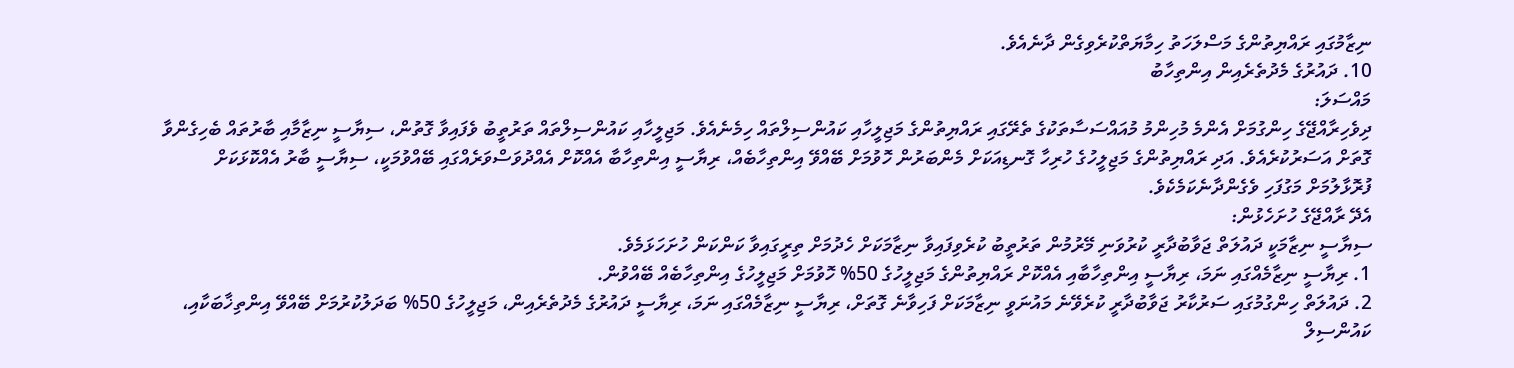ނިޒާމުގައި ރައްޔިތުންގެ މަސްލަހަތު ހިމާޔަތްކުރެވިގެން ދާނެއެވެ.
10. ދައުރުގެ މެދުތެރެއިން އިންތިހާބު
މައްސަލަ:
ދިވެހިރާއްޖޭގެ ހިންގުމަށް އެންމެ މުހިންމު މުއައްސަސާތަކުގެ ތެރޭގައި ރައްޔިތުންގެ މަޖިލީހާއި ކައުންސިލްތައް ހިމެނެއެވެ. މަޖިލީހާއި ކައުންސިލްތައް ތަރުތީބު ވެފައިވާ ގޮތުން، ސިޔާސީ ނިޒާމާއި ބާރުތައް ބެހިގެންވާ ގޮތަށް އަސަރުކުރެއެވެ. އަދި ރައްޔިތުންގެ މަޖިލީހުގެ ހުރިހާ ގޮނޑިއަކަށް މެންބަރުން ހޮވުމަށް ބޭއްވޭ އިންތިހާބެއް، ރިޔާސީ އިންތިހާބާ އެއްކޮށް އެއްދުވަސްވަރެއްގައި ބޭއްވުމަކީ، ސިޔާސީ ބާރު އެއްކޮޅަކަށް ފުރޮޅާލުމަށް މަގުފަހި ވެގެންދާނެކަމެކެވެ.
އެދޭ ރާއްޖޭގެ ހުށަހެޅުން:
ސިޔާސީ ނިޒާމަކީ ދައުލަތް ޖަވާބުދާރީ ކުރުވަނި މޭރުމުން ތަރުތީބު ކުރެވިފައިވާ ނިޒާމަކަށް ހެދުމަށް ތިރީގައިވާ ކަންކަން ހުށަހަޅަމެވެ.
1. ރިޔާސީ ނިޒާމެއްގައި ނަމަ، ރިޔާސީ އިންތިހާބާއި އެއްކޮށް ރައްޔިތުންގެ މަޖިލީހުގެ 50% ހޮވުމަށް މަޖިލީހުގެ އިންތިހާބެއް ބޭއްވުން.
2. ދައުލަތް ހިންގުމުގައި ސަރުކާރު ޖަވާބުދާރީ ކުރެވޭނެ މައުނަވީ ނިޒާމަކަށް ފަހިވާނެ ގޮތަށް، ރިޔާސީ ނިޒާމެއްގައި ނަމަ، ރިޔާސީ ދައުރުގެ މެދުތެރެއިން، މަޖިލީހުގެ 50% ބަދަލުކުރުމަށް ބޭއްވޭ އިންތިޚާބަކާއި، ކައުންސިލް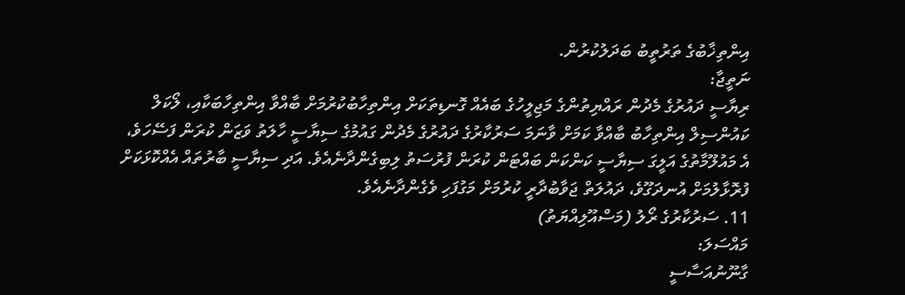އިންތިޚާބުގެ ތަރުތީބު ބަދަލުކުރުން.
ނަތީޖާ:
ރިޔާސީ ދައުރުގެ މެދުން ރައްޔިތުންގެ މަޖިލީހުގެ ބައެއް ގޮނޑިތަކަށް އިންތިހާބުކުރުމަށް ބާއްވާ އިންތިހާބަކާއި، ލޯކަލް ކައުންސިލް އިންތިހާބު ބާއްވާ ކަމަށް ވާނަމަ ސަރުކާރުގެ ދައުރުގެ މެދުން ގައުމުގެ ސިޔާސީ ހާލަތު ވަޒަން ކުރަން ފަސޭހަވެ، އެ މައުލޫމާތުގެ އަލީގަ ސިޔާސީ ކަންކަން ބައްޓަން ކުރަން ފުރުސަތު ލިބިގެންދާނެއެވެ. އަދި ސިޔާސީ ބާރުތައް އެއްކޮޅަކަށް ފުރޮޅާލުމަށް އުނދަގޫވެ، ދައުލަތް ޖަވާބުދާރީ ކުރުމަށް މަގުފަހި ވެގެންދާނެއެވެ.
11. ސަރުކާރުގެ ރޯލު (މަސްއޫލިއްޔަތު)
މައްސަލަ:
ގާނޫނުއަސާސީ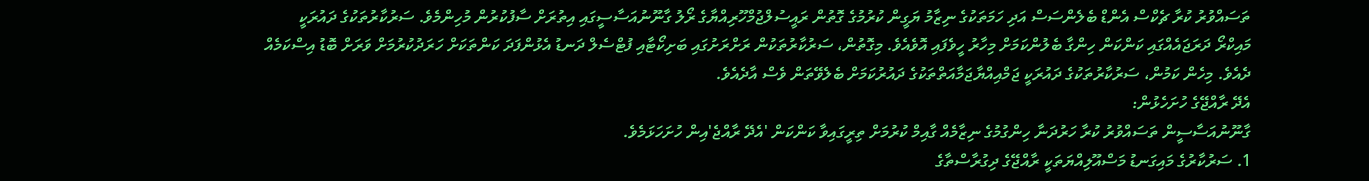ތަސައްވުރު ކުރާ ޗެކްސް އެންޑް ބެލެންސަސް އަދި ހަމަތަކުގެ ނިޒާމު ޔަގީން ކުރުމުގެ ގޮތުން ރައީސުލްޖުމްހޫރިއްޔާގެ ރޯލު ގާނޫނުއަސާސީގައި އިތުރަށް ސާފުކުރުން މުހިންމެވެ. ސަރުކާރުތަކުގެ ދައުރަކީ މައިކްރޯ ދަރަޖައެއްގައި ކަންކަން ހިންގާ ބެލުންކަމަށް މިހާރު ހީވެފައި އޮވެއެވެ. މިގޮތުން، ސަރުކާރުތަކުން ރަށްރަށުގައި ބަށިކޯޓާއި ފުޓްސެލް ދަނޑު އެޅުންފަދަ ކަންތަކަށް ހަރަދުކުރުމަށް ވަރަށް ބޮޑު އިސްކަމެއް ދެއެވެ. މިހެން ކަމުން، ސަރުކާރުތަކުގެ ދައުރަކީ ޖަމްއިއްޔާޖަމާއަތްތަކުގެ ދައުރުކަމަށް ބެލެވޭތަން ވެސް އާދެއެވެ.
އެދޭ ރާއްޖޭގެ ހުށަހެޅުން:
ގާނޫނުއަސާސީން ތަސައްވުރު ކުރާ ހަރުދަނާ ހިންގުމުގެ ނިޒާމެއް ގާއިމް ކުރުމަށް ތިރީގައިވާ ކަންކަން 'އެދޭ ރާއްޖެ'އިން ހުށަހަޅަމެވެ.
1. ސަރުކާރުގެ މައިގަނޑު މަސްއޫލިއްޔަތަކީ ރާއްޖޭގެ ދިގުރާސްތާގެ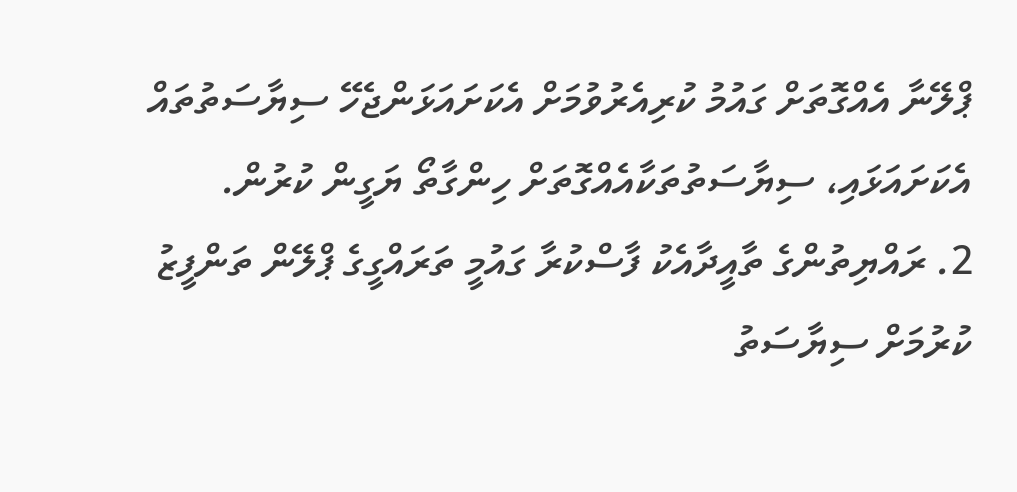ޕްލޭނާ އެއްގޮތަށް ގައުމު ކުރިއެރުވުމަށް އެކަށައަޅަންޖެހޭ ސިޔާސަތުތައް އެކަށައަޅައި، ސިޔާސަތުތަކާއެއްގޮތަށް ހިންގާތޯ ޔަގީން ކުރުން.
2. ރައްޔިތުންގެ ތާއީދާއެކު ފާސްކުރާ ގައުމީ ތަރައްގީގެ ޕްލޭން ތަންފީޒު ކުރުމަށް ސިޔާސަތު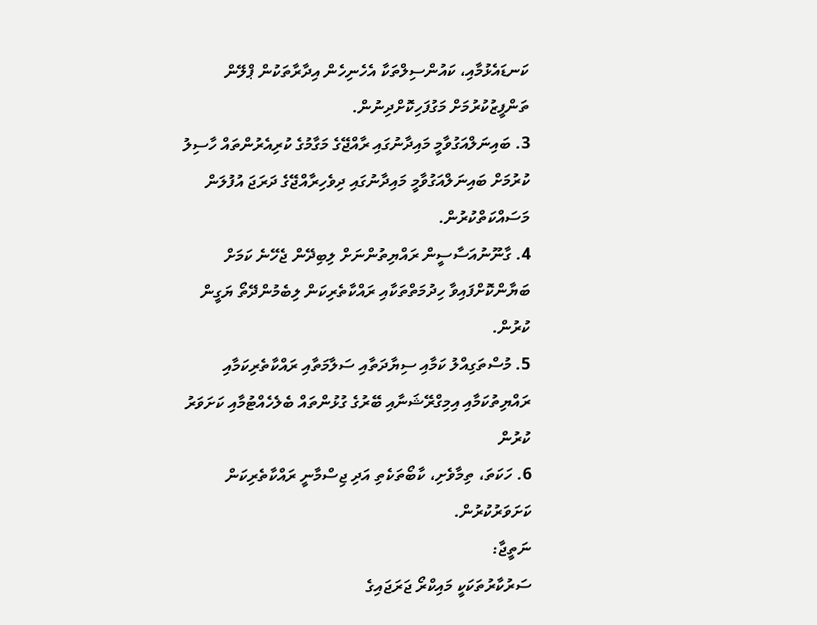ކަނޑައެޅުމާއި، ކައުންސިލްތަކާ އެހެނިހެން އިދާރާތަކުން ޕްލޭން ތަންފީޒުކުރުމަށް މަގުފަހިކޮށްދިނުން.
3. ބައިނަލްއަގުވާމީ މައިދާނުގައި ރާއްޖޭގެ މަގާމުގެ ކުރިއެރުންތައް ހާސިލު ކުރުމަށް ބައިނަލްއަގުވާމީ މައިދާނުގައި ދިވެހިރާއްޖޭގެ ދަރަޖަ އުފުލަން މަސައްކަތްކުރުން.
4. ގާނޫނުއަސާސީން ރައްޔިތުންނަށް ލިބިދޭން ޖެހޭނެ ކަމަށް ބަޔާންކޮށްފައިވާ ހިދުމަތްތަކާއި ރައްކާތެރިކަން ލިބެމުންދޭތޯ ޔަގީން ކުރުން.
5. މުސްތަގިއްލު ކަމާއި ސިޔާދަތާއި ސަލާމަތާއި ރައްކާތެރިކަމާއި ރައްޔިތުކަމާއި އިމިގްރޭޝަނާއި ބޭރުގެ ގުޅުންތައް ބެލެހެއްޓުމާއި ކަށަވަރު ކުރުން
6. ހަކަތަ، ތިމާވެށި، ކާބޯތަކެތި އަދި ޖިސްމާނީ ރައްކާތެރިކަން ކަށަވަރުކުރުން.
ނަތީޖާ:
ސަރުކާރުތަކަކީ މައިކްރޯ ޖަރަޖައިގެ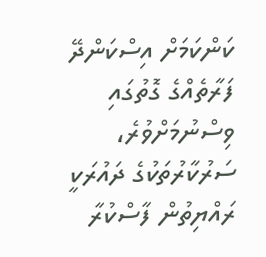ކަންކަމަށް އިސްކަންދޭ ފަރާތެއްގެ ގޮތުގައި ވިސްނުމަށްވުރެ، ސަރުކާރުތަކުގެ ދައުރަކީ ރައްޔިތުން ފާސްކުރާ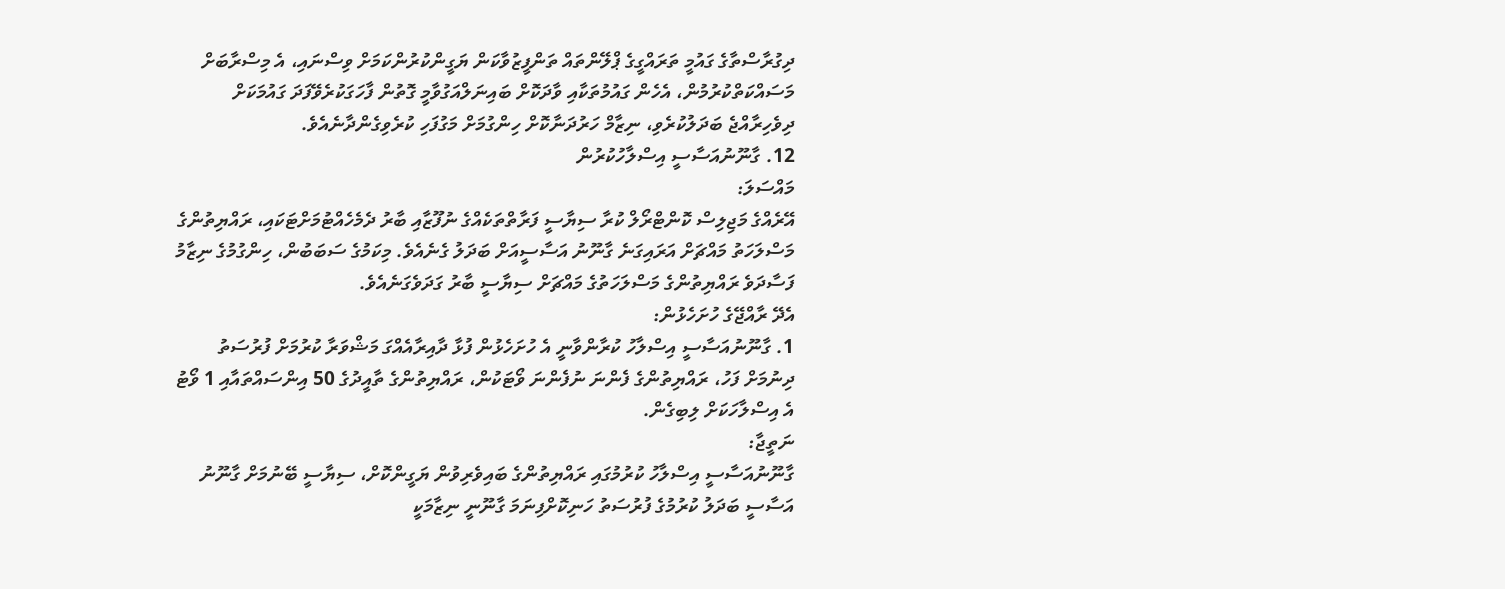ދިގުރާސްތާގެ ގައުމީ ތަރައްގީގެ ޕްލޭންތައް ތަންފީޒުވާކަން ޔަގީންކުރުންކަމަށް ވިސްނައި، އެ މިސްރާބަށް މަސައްކަތްކުރުމުން، އެހެން ގައުމުތަކާއި ވާދަކޮށް ބައިނަލްއަގުވާމީ ގޮތުން ފާހަގަކުރެވޭފަދަ ގައުމަކަށް ދިވެހިރާއްޖެ ބަދަލުކުރެވި، ނިޒާމް ހަރުދަނާކޮށް ހިންގުމަށް މަގުފަހި ކުރެވިގެންދާނެއެވެ.
12. ގާނޫނުއަސާސީ އިސްލާހުކުރުން
މައްސަލަ:
އޭރެއްގެ މަޖިލިސް ކޮންޓްރޯލް ކުރާ ސިޔާސީ ފަރާތްތަކެއްގެ ނުފޫޒާއި ބާރު ދެމެހެއްޓުމަށްޓަކައި، ރައްޔިތުންގެ މަސްލަހަތު މައްޗަށް އަރައިގަނެ ގާނޫނު އަސާސީއަށް ބަދަލު ގެނެއެވެ. މިކަމުގެ ސަބަބުން، ހިންގުމުގެ ނިޒާމު ފަސާދަވެ ރައްޔިތުންގެ މަސްލަހަތުގެ މައްޗަށް ސިޔާސީ ބާރު ގަދަވެގަނެއެވެ.
އެދޭ ރާއްޖޭގެ ހުށަހެޅުން:
1. ގާނޫނުއަސާސީ އިސްލާހު ކުރާންވާނީ އެ ހުށަހެޅުން ފުޅާ ދާއިރާއެއްގަ މަޝްވަރާ ކުރުމަށް ފުރުސަތު ދިނުމަށް ފަހު، ރައްޔިތުންގެ ފެންނަ ނުފެންނަ ވޯޓަކުން، ރައްޔިތުންގެ ތާއީދުގެ 50 އިންސައްތައާއި 1 ވޯޓު އެ އިސްލާހަކަށް ލިބިގެން.
ނަތީޖާ:
ގާނޫނުއަސާސީ އިސްލާހު ކުރުމުގައި ރައްޔިތުންގެ ބައިވެރިވުން ޔަގީންކޮށް، ސިޔާސީ ބޭނުމަށް ގާނޫނު އަސާސީ ބަދަލު ކުރުމުގެ ފުރުސަތު ހަނިކޮށްފިނަމަ ގާނޫނީ ނިޒާމަކީ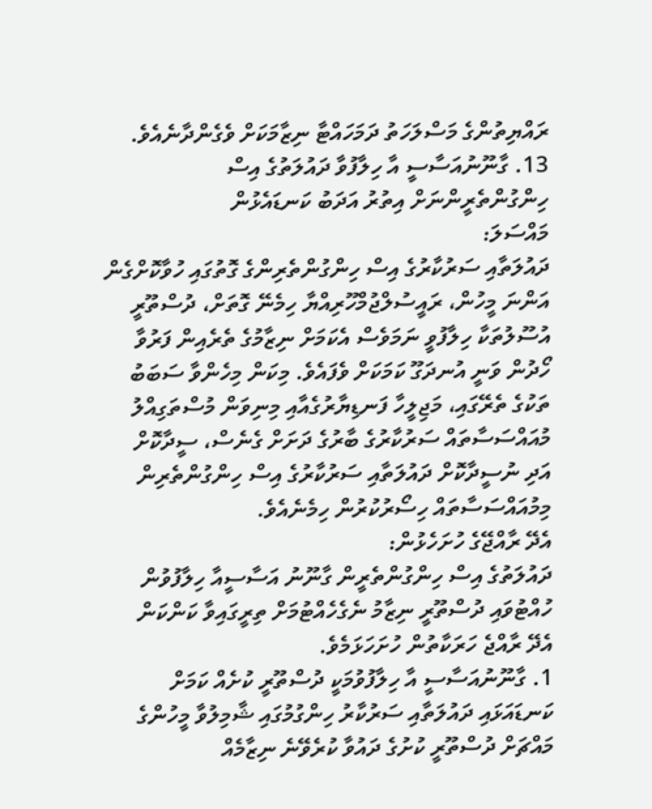ރައްޔިތުންގެ މަސްލަހަތު ދަމަހައްޓާ ނިޒާމަކަށް ވެގެންދާނެއެވެ.
13. ގާނޫނުއަސާސީ އާ ހިލާފުވާ ދައުލަތުގެ އިސް ހިންގުންތެރީންނަށް އިތުރު އަދަބު ކަނޑައެޅުން
މައްސަލަ:
ދައުލަތާއި ސަރުކާރުގެ އިސް ހިންގުންތެރިންގެ ގޮތުގައި ހުވާކޮށްގެން އަންނަ މީހުން، ރައީސުލްޖުމްހޫރިއްޔާ ހިމެނޭ ގޮތަށް، ދުސްތޫރީ އުސޫލުތަކާ ހިލާފުވީ ނަމަވެސް އެކަމަށް ނިޒާމުގެ ތެރެއިން ފަރުވާ ހޯދުން ވަނީ އުނދަގޫ ކަމަކަށް ވެފައެވެ. މިކަން މިހެންވާ ސަބަބު ތަކުގެ ތެރޭގައި، މަޖިލީހާ ފަނޑިޔާރުގެއާއި މިނިވަން މުސްތަގިއްލު މުއައްސަސާތައް ސަރުކާރުގެ ބާރުގެ ދަށަށް ގެނެސް، ސީދާކޮށް އަދި ނުސީދާކޮށް ދައުލަތާއި ސަރުކާރުގެ އިސް ހިންގުންތެރިން މިމުއައްސަސާތައް ހިސޯރުކުރުން ހިމެނެއެވެ.
އެދޭ ރާއްޖޭގެ ހުށަހެޅުން:
ދައުލަތުގެ އިސް ހިންގުންތެރީން ގާނޫނު އަސާސީއާ ހިލާފުވުން ހުއްޓުވައި ދުސްތޫރީ ނިޒާމު ނެގެހެއްޓުމަށް ތިރީގައިވާ ކަންކަން އެދޭ ރާއްޖެ ހަރަކާތުން ހުށަހަޅަމެވެ.
1. ގާނޫނުއަސާސީ އާ ހިލާފުވުމަކީ ދުސްތޫރީ ކުށެއް ކަމަށް ކަނޑައަޅައި ދައުލަތާއި ސަރުކާރު ހިންގުމުގައި ޝާމިލުވާ މީހުންގެ މައްޗަށް ދުސްތޫރީ ކުށުގެ ދައުވާ ކުރެވޭނެ ނިޒާމެއް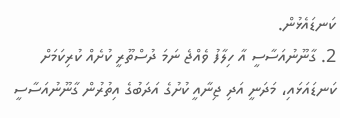ކަނޑައެޅުން.
2. ގާނޫނުއަސާސީ އާ ހިލާފު ވެއްޖެ ނަމަ ދުސްތޫރީ ކުށެއް ކުރިކަމަށް ކަނޑައަޅައި، މަދަނީ އަދި ޖިނާއީ ކުށުގެ އަދަބުގެ އިތުރުން ގާނޫނުއަސާސީ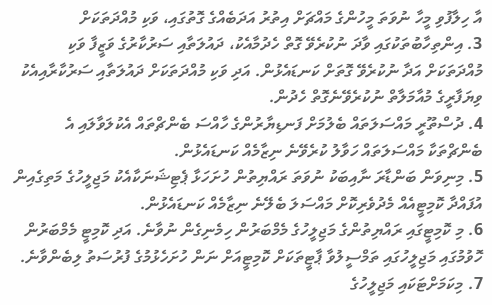އާ ހިލާފުވި މީހާ ނުވަތަ މީހުންގެ މައްޗަށް އިތުރު އަދަބެއްގެ ގޮތުގައި، ވަކި މުއްދަތަކަށް
3. އިންތިހާބުތަކުގައި ވާދަ ނުކުރެވޭ ގޮތް ހެދުމާއެކު، ދައުލަތާއި ސަރުކާރުގެ ވަޒީފާ ވަކި މުއްދަތަކަށް އަދާ ނުކުރެވޭ ގޮތަށް ކަނޑައެޅުން. އަދި ވަކި މުއްދަތަކަށް ދައުލަތާއި ސަރުކާރާއިއެކު ވިޔަފާރީގެ މުއާމަލާތް ނުކުރެވޭނެގޮތް ހެދުން.
4. ދުސްތޫރީ މައްސަލަތައް ބެލުމަށް ފަނޑިޔާރުންގެ ހާއްސަ ބެންޗްތައް އެކުލަވާލައި އެ ބެންޗްތަކާ މައްސަލަތައް ހަވާލު ކުރެވޭނެ ނިޒާމެއް ކަނޑައެޅުން.
5. މިނިވަން ބަންޑާރަ ނާއިބަކު ނުވަތަ ރައްޔިތުން ހުށަހަޅާ ޕެޓިޝަނަކާއެކު މަޖިލީހުގެ މަތިގެއިން އުފައްދާ ކޮމިޓީއެއް މެދުވެރިކޮށް މައްސަލަ ބެލޭނެ ނިޒާމެއް ކަނޑައެޅުން.
6. މި ކޮމިޓީގައި ރައްޔިތުންގެ މަޖިލީހުގެ މެމްބަރުން ހިމެނިގެން ނުވާނެ. އަދި ކޮމިޓީ މެމްބަރުން ހޮވުމުގައި މަޖިލީހުގައި ތަމްސީލުވާ ޕާޓީތަކަށް ކޮމިޓީއަށް ނަން ހުށަހެޅުމުގެ ފުރުސަތު ލިބެންވާނެ.
7. މިކަމަށްޓަކައި މަޖިލީހުގެ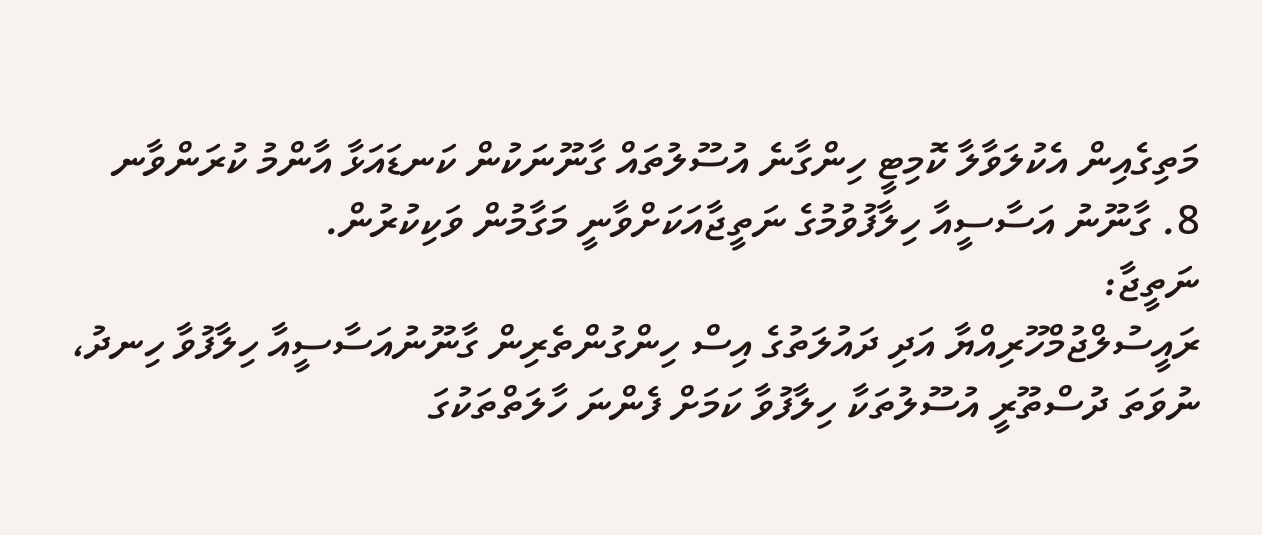މަތިގެއިން އެކުލަވާލާ ކޮމިޓީ ހިންގާނެ އުސޫލުތައް ގާނޫނަކުން ކަނޑައަޅާ އާންމު ކުރަންވާނ
8. ގާނޫނު އަސާސީއާ ހިލާފުވުމުގެ ނަތީޖާއަކަށްވާނީ މަގާމުން ވަކިކުރުން.
ނަތީޖާ:
ރައީސުލްޖުމްހޫރިއްޔާ އަދި ދައުލަތުގެ އިސް ހިންގުންތެރިން ގާނޫނުއަސާސީއާ ހިލާފުވާ ހިނދު، ނުވަތަ ދުސްތޫރީ އުސޫލުތަކާ ހިލާފުވާ ކަމަށް ފެންނަ ހާލަތްތަކުގަ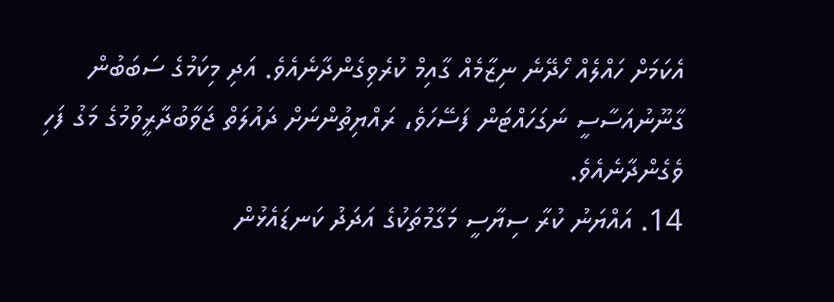އެކަމަށް ހައްލެއް ހޯދޭނެ ނިޒާމެއް ގާއިމް ކުރެވިގެންދާނެއެވެ. އަދި މިކަމުގެ ސަބަބުން ގާނޫނުއަސާސީ ނަގަހައްޓަން ފަސޭހަވެ، ރައްޔިތުންނަށް ދައުލަތް ޖަވާބުދާރީވުމުގެ މަގު ފަހި ވެގެންދާނެއެވެ.
14. އައްޔަނު ކުރާ ސިޔާސީ މަގާމުތަކުގެ އަދަދު ކަނޑައެޅުން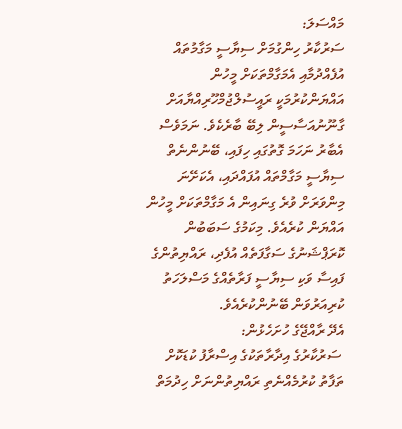މައްސަލަ:
ސަރުކާރު ހިންގުމަށް ސިޔާސީ މަގާމުތައް އުފެއްދުމާއި އެމަގާމްތަކަށް މީހުން އައްޔަންކުރުމަކީ ރައީސުލްޖުމްހޫރިއްޔާއަށް ގާނޫނުއަސާސީން ލިބޭ ބާރެކެވެ. ނަމަވެސް އެބާރު ނަހަމަ ގޮތުގައި ހިފައި، ބޭނުންނެތް ސިޔާސީ މަގާމްތައް އުފައްދައި، އެކަށޭނަ މިންވަރަށް ވުރެ ގިނައިން އެ މަގާމްތަކަށް މީހުން އައްޔަން ކުރެއެވެ. މިކަމުގެ ސަބަބުން ކޮރަޕްޝަނުގެ ސަގާފަތެއް އުފެދި، ރައްޔިތުންގެ ފައިސާ ވަކި ސިޔާސީ ފަރާތެއްގެ މަސްލަހަތު ކުރިއަރުވަން ބޭނުންކުރެއެވެ.
އެދޭ ރާއްޖޭގެ ހުށަހެޅުން:
 ސަރުކާރުގެ އިދާރާތަކުގެ އިސްރާފު ކުޑަކޮށް ތަފާތު ކުރުމެއްނެތި ރައްޔިތުންނަށް ހިދުމަތް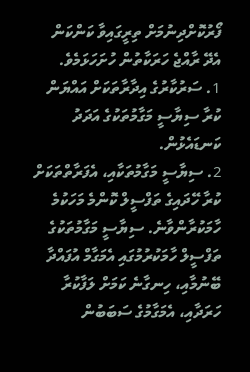ފޯރުކޮށްދިނުމަށް ތިރީގައިވާ ކަންކަން އެދޭ ރާއްޖެ ހަރަކާތުން ހުށަހަޅަމެވެ.
1. ސަރުކާރުގެ އިދާރާތަކަށް އައްޔަން ކުރާ ސިޔާސީ މަގާމުތަކުގެ އަދަދު ކަނޑައެޅުން.
2. ސިޔާސީ މަގާމުތަކާއި، އެފަރާތްތަކަށް ކުރާ ހޭދައިގެ ތަފްސީލް ކޮންމެ މަހަކުމެ ހާމަކުރާންވާނެ. ސިޔާސީ މަގާމުތަކުގެ ތަފްސީލް ހާމަކުރުމުގައި އެމަގާމް އުފައްދާ ބޭނުމާއި، ހިނގާނެ ކަމަށް ލަފާކުރާ ހަރަދާއި، އެމަގާމުގެ ސަބަބުން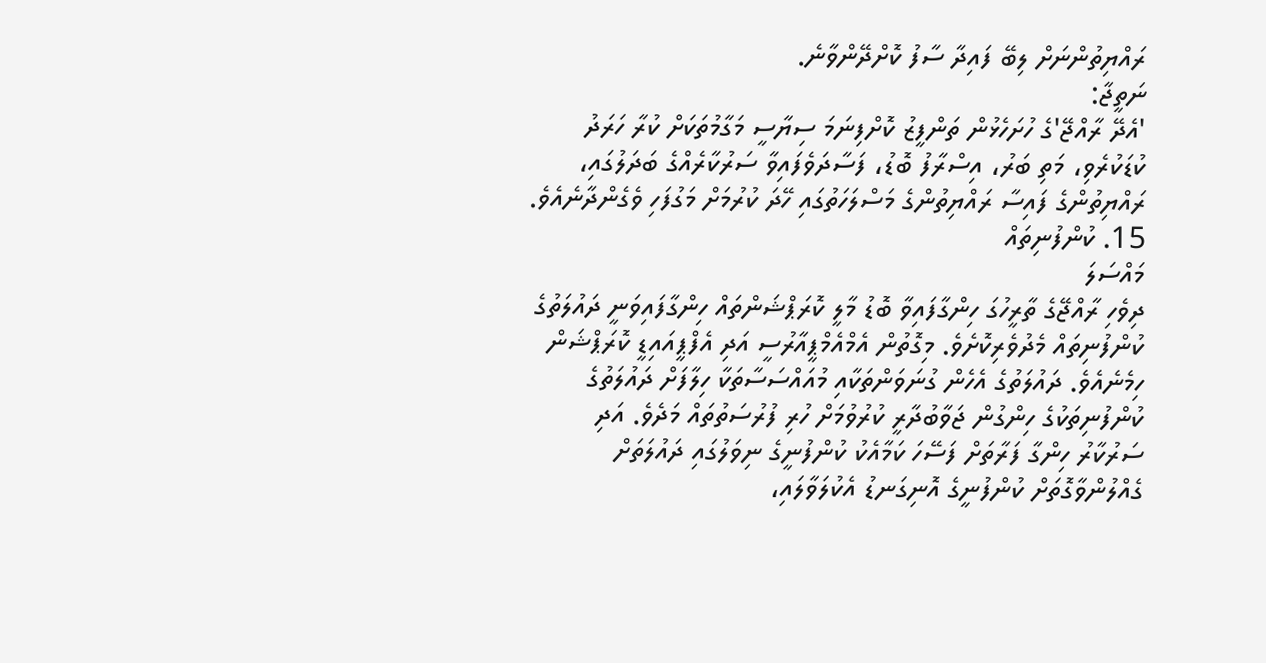ރައްޔިތުންނަށް ލިބޭ ފައިދާ ސާފު ކޮށްދޭންވާނެ.
ނަތީޖާ:
'އެދޭ ރާއްޖޭ'ގެ ހުށަހެޅުން ތަންފީޒު ކޮށްފިނަމަ ސިޔާސީ މަގާމުތަކަށް ކުރާ ހަރަދު ކުޑަކުރެވި، މަތި ބަރު، އިސްރާފު ބޮޑު، ފަސާދަވެފައިވާ ސަރުކާރެއްގެ ބަދަލުގައި، ރައްޔިތުންގެ ފައިސާ ރައްޔިތުންގެ މަސްލަހަތުގައި ހޭދަ ކުރުމަށް މަގުފަހި ވެގެންދާނެއެވެ.
15. ކުންފުނިތައް
މައްސަލަ
ދިވެހި ރާއްޖޭގެ ތާރީހުގަ ހިންގާފައިވާ ބޮޑު މާލީ ކޮރަޕްޝަންތައް ހިންގާފައިވަނީ ދައުލަތުގެ ކުންފުނިތައް މެދުވެރިކޮށެވެ. މިގޮތުން އެމްއެމްޕީއާރުސީ އަދި އެފްޕީއައިޑީ ކޮރަޕްޝަން ހިމެނެއެވެ. ދައުލަތުގެ އެހެން ގުނަވަންތަކާއި މުއައްސަސާތަކާ ހިލާފަށް ދައުލަތުގެ ކުންފުނިތަކުގެ ހިންގުން ޖަވާބުދާރީ ކުރުވުމަށް ހުރި ފުރުސަތުތައް މަދެވެ. އަދި ސަރުކާރު ހިންގާ ފަރާތަށް ފަސޭހަ ކަމާއެކު ކުންފުނީގެ ނިވަލުގައި ދައުލަތަށް ގެއްލުންވާގޮތަށް ކުންފުނީގެ އޮނިގަނޑު އެކުލަވާލައި،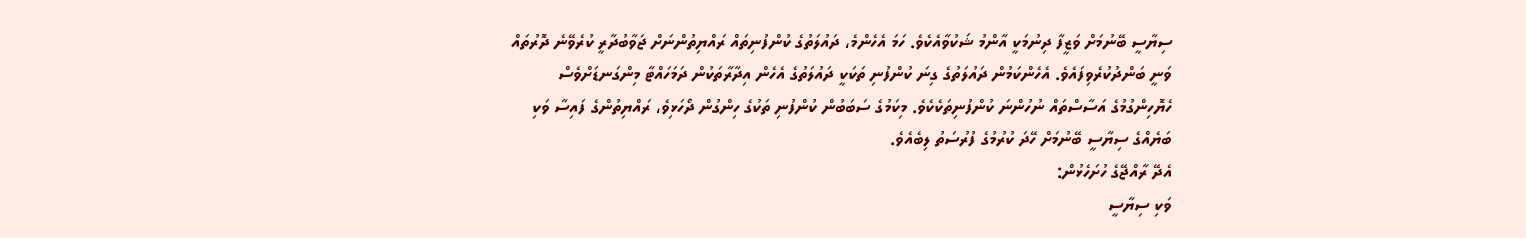ސިޔާސީ ބޭނުމަށް ވަޒީފާ ދިނުމަކީ އާންމު ޝަކުވާއެކެވެ. ހަމަ އެހެންމެ، ދައުލަތުގެ ކުންފުނިތައް ރައްޔިތުންނަށް ޖަވާބުދާރީ ކުރެވޭނެ ދޮރުތައް ވަނީ ބަންދުކުރެވިފައެވެ. އެހެންކަމުން ދައުލަތުގެ ގިނަ ކުންފުނި ތަކަކީ ދައުލަތުގެ އެހެން އިދާރާތަކުން ދަމަހައްޓާ މިންގަނޑަށްވެސް ހެޔޮހިންގުމުގެ އަސާސްތައް ނުހުންނަ ކުންފުނިތަކެކެވެ. މިކަމުގެ ސަބަބުން ކުންފުނި ތަކުގެ ހިންގުން ދޯހަޅިވެ، ރައްޔިތުންގެ ފައިސާ ވަކި ބަޔެއްގެ ސިޔާސީ ބޭނުމަށް ހޭދަ ކުރުމުގެ ފުރުސަތު ލިބެއެވެ.
އެދޭ ރާއްޖޭގެ ހުށަހެޅުން:
ވަކި ސިޔާސީ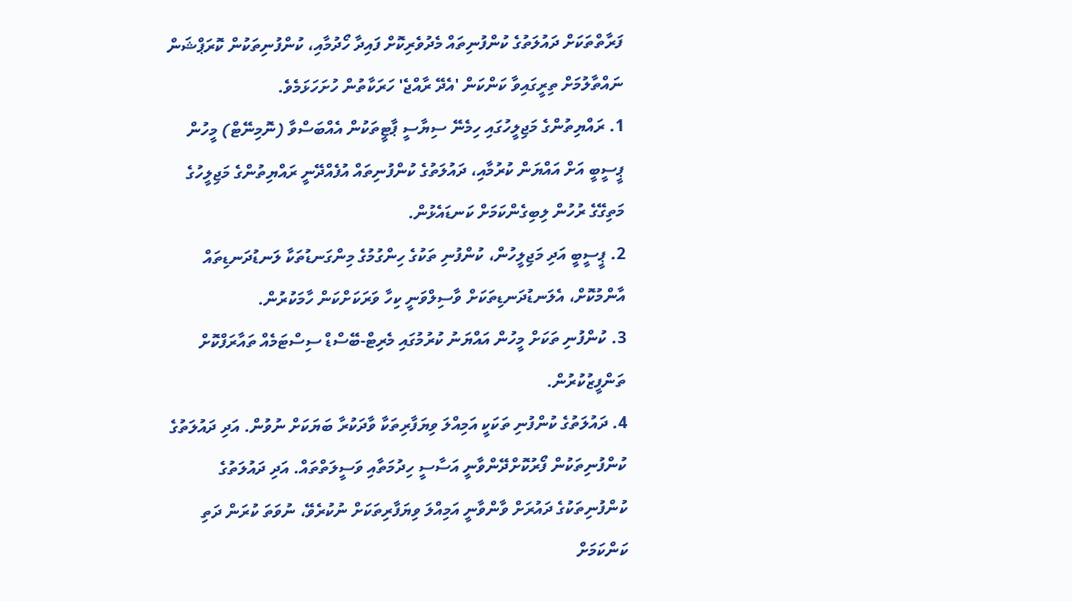ފަރާތްތަކަށް ދައުލަތުގެ ކުންފުނިތައް މެދުވެރިކޮށް ފައިދާ ހޯދުމާއި، ކުންފުނިތަކުން ކޮރަޕްޝަން ނައްތާލުމަށް ތިރީގައިވާ ކަންކަން 'އެދޭ ރާއްޖެ' ހަރަކާތުން ހުށަހަޅަމެވެ.
1. ރައްޔިތުންގެ މަޖިލީހުގައި ހިމެނޭ ސިޔާސީ ޕާޓީތަކުން އެއްބަސްވާ (ނޮމިނޭޓް) މީހުން ޕީސީބީ އަށް އައްޔަން ކުރުމާއި، ދައުލަތުގެ ކުންފުނިތައް އުފެއްދޭނީ ރައްޔިތުންގެ މަޖިލީހުގެ މަތިގޭގެ ރުހުން ލިބިގެންކަމަށް ކަނޑައެޅުން.
2. ޕީސީބީ އަދި މަޖިލީހުން، ކުންފުނި ތަކުގެ ހިންގުމުގެ މިންގަނޑުތަކާ ލަނޑުދަނޑިތައް އާންމުކޮށް، އެލަނޑުދަނޑިތަކަށް ވާސިލްވަނީ ކިހާ ވަރަކަށްކަން ހާމަކުރުން.
3. ކުންފުނި ތަކަށް މީހުން އައްޔަނު ކުރުމުގައި މެރިޓް-ބޭސްޑް ސިސްޓަމެއް ތައާރަފްކޮށް ތަންފީޒުކުރުން.
4. ދައުލަތުގެ ކުންފުނި ތަކަކީ އަމިއްލަ ވިޔަފާރިތަކާ ވާދަކުރާ ބަޔަކަށް ނުވުން. އަދި ދައުލަތުގެ ކުންފުނިތަކުން ފޯރުކޮށްދޭންވާނީ އަސާސީ ހިދުމަތާއި ވަސީލަތްތައް. އަދި ދައުލަތުގެ ކުންފުނިތަކުގެ ދައުރަށް ވާންވާނީ އަމިއްލަ ވިޔަފާރިތަކަށް ނުކުރެވޭ، ނުވަތަ ކުރަން ދަތި ކަންކަމަށް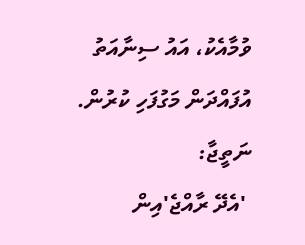ވުމާއެކު، އައު ސިނާއަތު އުފައްދަން މަގުފަހި ކުރުން.
ނަތީޖާ:
 'އެދޭ ރާއްޖެ'އިން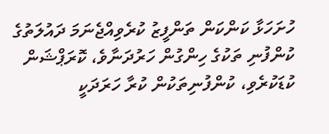ހުށަހަޅާ ކަންކަން ތަންފީޒު ކުރެވިއްޖެނަމަ ދައުލަތުގެ ކުންފުނި ތަކުގެ ހިންގުން ހަރުދަނާވެ، ކޮރަޕްޝަން ކުޑަކުރެވި، ކުންފުނިތަކުން ކުރާ ހަރަދަކީ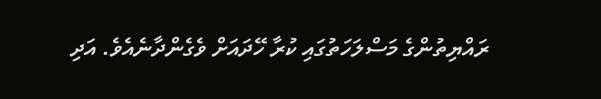ރައްޔިތުންގެ މަސްލަހަތުގައި ކުރާ ހޭދައަށް ވެގެންދާނެއެވެ. އަދި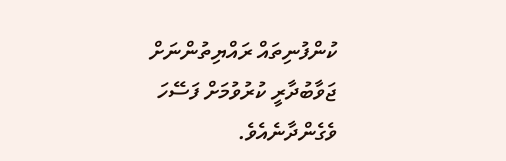ކުންފުނިތައް ރައްޔިތުންނަށް ޖަވާބުދާރީ ކުރުވުމަށް ފަސޭހަ ވެގެންދާނެއެވެ.